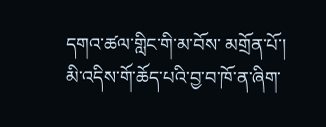དགའ་ཚལ་གླིང་གི་མ་བོས་ མགྲོན་པོ་།
མི་འདིས་གོ་ཆོད་པའི་བྱ་བ་ཁོ་ན་ཞིག་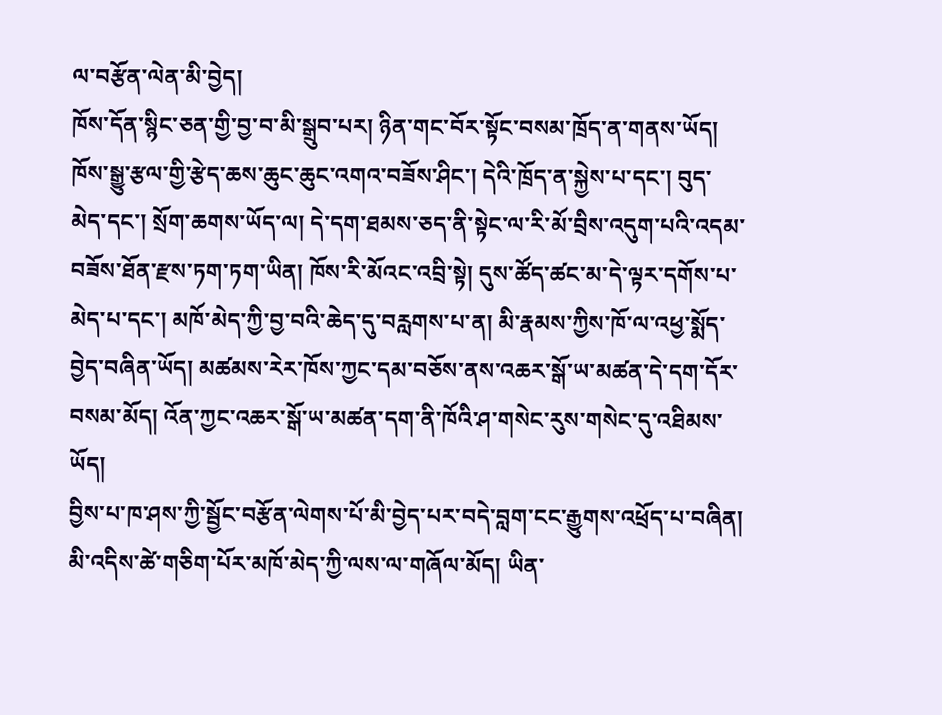ལ་བརྩོན་ལེན་མི་བྱེད།
ཁོས་དོན་སྙིང་ཅན་གྱི་བྱ་བ་མི་སྒྲུབ་པར། ཉིན་གང་བོར་སྟོང་བསམ་ཁྲོད་ན་གནས་ཡོད། ཁོས་སྒྱུ་རྩལ་གྱི་རྩེད་ཆས་ཆུང་ཆུང་འགའ་བཟོས་ཤིང་། དེའི་ཁྲོད་ན་སྐྱེས་པ་དང་། བུད་མེད་དང་། སྲོག་ཆགས་ཡོད་ལ། དེ་དག་ཐམས་ཅད་ནི་སྟེང་ལ་རི་མོ་བྲིས་འདུག་པའི་འདམ་བཟོས་ཐོན་རྫས་ཏག་ཏག་ཡིན། ཁོས་རི་མོའང་འབྲི་སྟེ། དུས་ཚོད་ཚང་མ་དེ་ལྟར་དགོས་པ་མེད་པ་དང་། མཁོ་མེད་ཀྱི་བྱ་བའི་ཆེད་དུ་བརླགས་པ་ན། མི་རྣམས་ཀྱིས་ཁོ་ལ་འཕྱ་སྨོད་བྱེད་བཞིན་ཡོད། མཚམས་རེར་ཁོས་ཀྱང་དམ་བཅོས་ནས་འཆར་སྒོ་ཡ་མཚན་དེ་དག་དོར་བསམ་མོད། འོན་ཀྱང་འཆར་སྒོ་ཡ་མཚན་དག་ནི་ཁོའི་ཤ་གསེང་རུས་གསེང་དུ་འཐིམས་ཡོད།
བྱིས་པ་ཁ་ཤས་ཀྱི་སྦྱོང་བརྩོན་ལེགས་པོ་མི་བྱེད་པར་བདེ་བླག་ངང་རྒྱུགས་འཕྲོད་པ་བཞིན། མི་འདིས་ཚེ་གཅིག་པོར་མཁོ་མེད་ཀྱི་ལས་ལ་གཞོལ་མོད། ཡིན་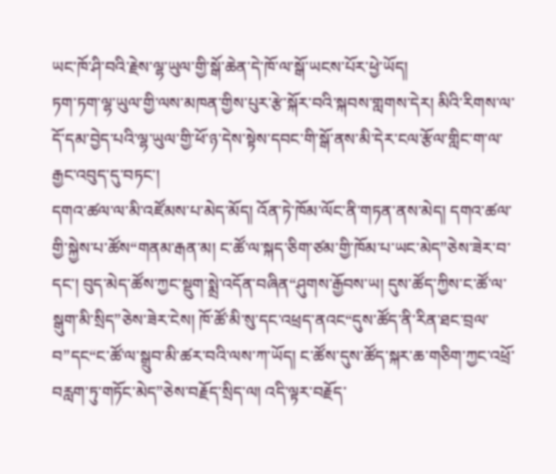ཡང་ཁོ་ཤི་བའི་རྗེས་ལྷ་ཡུལ་གྱི་སྒོ་ཆེན་དེ་ཁོ་ལ་སྒོ་ཡངས་པོར་ཕྱེ་ཡོད།
ཏག་ཏག་ལྷ་ཡུལ་གྱི་ལས་མཁན་གྱིས་པུར་རྩེ་སྐོར་བའི་སྐབས་གླགས་དེར། མིའི་རིགས་ལ་དོ་དམ་བྱེད་པའི་ལྷ་ཡུལ་གྱི་ཕོ་ཉ་དེས་སྟེས་དབང་གི་སྒོ་ནས་མི་དེར་ངལ་རྩོལ་གླིང་ག་ལ་རྒྱང་འབུད་དུ་བཏང་།
དགའ་ཚལ་ལ་མི་འཛོམས་པ་མེད་མོད། འོན་ཏེ་ཁོམ་ལོང་ནི་གཏན་ནས་མེད། དགའ་ཚལ་གྱི་སྐྱེས་པ་ཚོས“གནམ་རྒན་མ། ང་ཚོ་ལ་སྐད་ཅིག་ཙམ་གྱི་ཁོམ་པ་ཡང་མེད”ཅེས་ཟེར་བ་དང་། བུད་མེད་ཚོས་ཀྱང་སྡུག་སྨྲེ་འདོན་བཞིན“ཤུགས་རྒྱོབས་ཡ། དུས་ཚོད་ཀྱིས་ང་ཚོ་ལ་སྒུག་མི་སྲིད”ཅེས་ཟེར་ངེས། ཁོ་ཚོ་མི་སུ་དང་འཕྲད་ནའང“དུས་ཚོད་ནི་རིན་ཐང་བྲལ་བ”དང“ང་ཚོ་ལ་སྒྲུབ་མི་ཚར་བའི་ལས་ཀ་ཡོད། ང་ཚོས་དུས་ཚོད་སྐར་ཆ་གཅིག་ཀྱང་འཕྲོ་བརླག་ཏུ་གཏོང་མེད”ཅེས་བརྗོད་སྲིད་ལ། འདི་ལྟར་བརྗོད་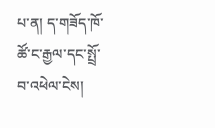པ་ན། ད་གཟོད་ཁོ་ཚོ་ང་རྒྱལ་དང་སྤྲོ་བ་འཕེལ་ངེས།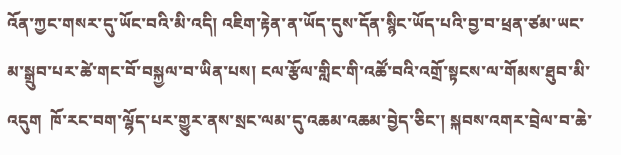འོན་ཀྱང་གསར་དུ་ཡོང་བའི་མི་འདི། འཇིག་རྟེན་ན་ཡོད་དུས་དོན་སྙིང་ཡོད་པའི་བྱ་བ་ཕྲན་ཙམ་ཡང་མ་སྒྲུབ་པར་ཚེ་གང་བོ་བསྐྱལ་བ་ཡིན་པས། ངལ་རྩོལ་གླིང་གི་འཚོ་བའི་འགྲོ་སྟངས་ལ་གོམས་ཐུབ་མི་འདུག  ཁོ་རང་བག་ལྷོད་པར་གྱུར་ནས་སྲང་ལམ་དུ་འཆམ་འཆམ་བྱེད་ཅིང་། སྐབས་འགར་བྲེལ་བ་ཆེ་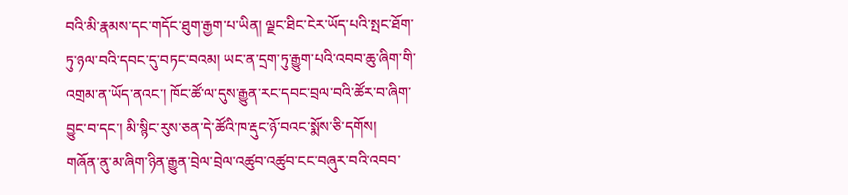བའི་མི་རྣམས་དང་གདོང་ཐུག་རྒྱག་པ་ཡིན། ལྗང་ཐིང་ངེར་ཡོད་པའི་སྤང་ཐོག་ཏུ་ཉལ་བའི་དབང་དུ་བཏང་བའམ། ཡང་ན་དྲག་ཏུ་རྒྱུག་པའི་འབབ་ཆུ་ཞིག་གི་འགྲམ་ན་ཡོད་ནའང་། ཁོང་ཚོ་ལ་དུས་རྒྱུན་རང་དབང་བྲལ་བའི་ཚོར་བ་ཞིག་བྱུང་བ་དང་། མི་སྙིང་རུས་ཅན་དེ་ཚོའི་ཁ་རྡུང་ཉོ་བའང་སྨོས་ཅི་དགོས།
གཞོན་ནུ་མ་ཞིག་ཉིན་རྒྱུན་བྲེལ་བྲེལ་འཚུབ་འཚུབ་ངང་བཞུར་བའི་འབབ་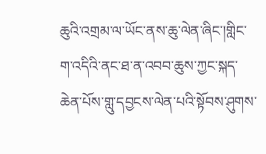ཆུའི་འགྲམ་ལ་ཡོང་ནས་ཆུ་ལེན་ཞིང་།གླིང་ག་འདིའི་ནང་ཐ་ན་འབབ་ཆུས་ཀྱང་སྐད་ཆེན་པོས་གླུ་དབྱངས་ལེན་པའི་སྟོབས་ཤུགས་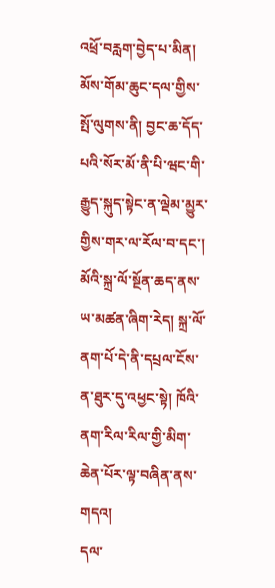འཕྲོ་བརླག་བྱེད་པ་མིན།
མོས་གོམ་ཆུང་དལ་གྱིས་སྤོ་ལུགས་ནི། བྱང་ཆ་དོད་པའི་སོར་མོ་ནི་པི་ཝང་གི་རྒྱུད་སྐུད་སྟེང་ན་ལྡེམ་མྱུར་གྱིས་གར་ལ་རོལ་བ་དང་། མོའི་སྐྲ་ལོ་སྔོན་ཆད་ནས་ཡ་མཚན་ཞིག་རེད། སྐྲ་ལོ་ནག་པོ་དེ་ནི་དཔྲལ་ངོས་ན་ཐུར་དུ་འཕྱང་སྟེ། ཁོའི་ནག་རིལ་རིལ་གྱི་མིག་ཆེན་པོར་ལྟ་བཞིན་ནས་གདའ།
དལ་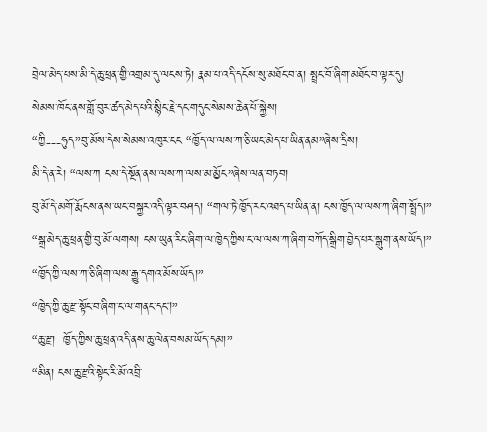བྲེལ་མེད་པས་མི་དེ་ཆུ་ཕྲན་གྱི་འགྲམ་དུ་ལངས་ཏེ། རྣམ་པ་འདི་དངོས་སུ་མཐོང་བ་ན། སྤྲང་བོ་ཞིག་མཐོང་བ་ལྟར་དུ། སེམས་ཁོང་ནས་གློ་བུར་ཚད་མེད་པའི་སྙིང་རྗེ་དང་གདུང་སེམས་ཆེན་པོ་སྐྱེས།
“ཀྱི---ཧུད”བུ་མོས་དེས་སེམས་འཁུར་ངང “ཁྱོད་ལ་ལས་ཀ་ཅི་ཡང་མེད་པ་ཡིན་ནམ”ཞེས་དྲིས།
མི་དེ་ན་རེ། “ལས་ཀ ངས་དེ་སྔོན་ནས་ལས་ཀ་ལས་མ་མྱོང”ཞེས་ལན་བཏབ།
བུ་མོ་དེ་མགོ་རྨོངས་ནས་ཡང་བསྐྱར་འདི་ལྟར་བཤད། “གལ་ཏེ་ཁྱོད་རང་འཐད་པ་ཡིན་ན། ངས་ཁྱོད་ལ་ལས་ཀ་ཞིག་སྤྲོད།”
“སྒྲ་མེད་ཆུ་ཕྲན་གྱི་བུ་མོ་ལགས། ངས་ཡུན་རིང་ཞིག་ལ་ཁྱེད་ཀྱིས་ང་ལ་ལས་ཀ་ཞིག་བཀོད་སྒྲིག་བྱེད་པར་སྒུག་ནས་ཡོད།”
“ཁྱོད་ཀྱི་ལས་ཀ་ཅི་ཞིག་ལས་རྒྱུ་དགའ་མོས་ཡོད།”
“ཁྱེད་ཀྱི་ཆུ་རྫ་སྟོང་བ་ཞིག་ང་ལ་གནང་དང།”
“ཆུ་རྫ།  ཁྱོད་ཀྱིས་ཆུ་ཕྲན་འདི་ནས་ཆུ་ལེན་བསམ་ཡོད་དམ།”
“མིན། ངས་ཆུ་རྫའི་སྟེང་རི་མོ་འབྲི་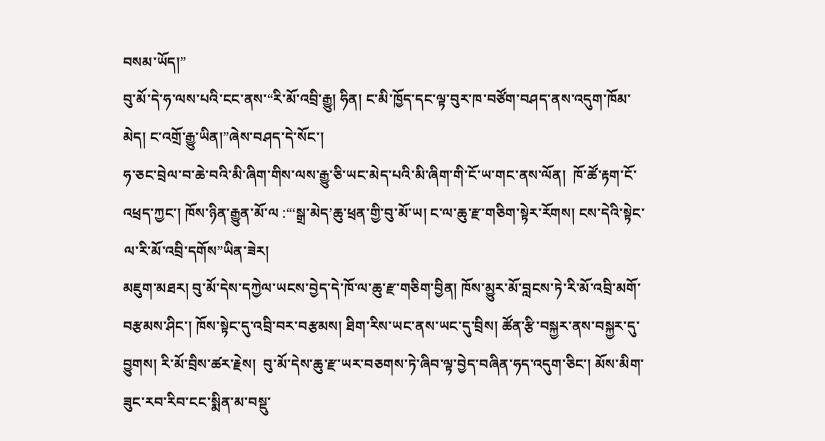བསམ་ཡོད།”
བུ་མོ་དེ་ཧ་ལས་པའི་ངང་ནས་“རི་མོ་འབྲི་རྒྱུ། ཧིན། ང་མི་ཁྱོད་དང་ལྟ་བུར་ཁ་བཙོག་བཤད་ནས་འདུག་ཁོམ་མེད། ང་འགྲོ་རྒྱུ་ཡིན།”ཞེས་བཤད་དེ་སོང་།
ཧ་ཅང་བྲེལ་བ་ཆེ་བའི་མི་ཞིག་གིས་ལས་རྒྱུ་ཅི་ཡང་མེད་པའི་མི་ཞིག་གི་ངོ་ཡ་གང་ནས་ལོན།  ཁོ་ཚོ་རྟག་ངོ་འཕྲད་ཀྱང་། ཁོས་ཉིན་རྒྱུན་མོ་ལ :“‘སྒྲ་མེད’ཆུ་ཕྲན་གྱི་བུ་མོ་ཡ། ང་ལ་ཆུ་རྫ་གཅིག་སྟེར་རོགས། ངས་དེའི་སྟེང་ལ་རི་མོ་འབྲི་དགོས”ཡིན་ཟེར།
མཇུག་མཐར། བུ་མོ་དེས་དཀྱེལ་ཡངས་བྱེད་དེ་ཁོ་ལ་ཆུ་རྫ་གཅིག་བྱིན། ཁོས་མྱུར་མོ་བླངས་ཏེ་རི་མོ་འབྲི་མགོ་བརྩམས་ཤིང་། ཁོས་སྟེང་དུ་འབྲི་བར་བརྩམས། ཐིག་རིས་ཡང་ནས་ཡང་དུ་བྲིས། ཚོན་རྩི་བསྐྱར་ནས་བསྐྱར་དུ་བྱུགས། རི་མོ་བྲིས་ཚར་རྗེས།  བུ་མོ་དེས་ཆུ་རྫ་ཡར་བཅགས་ཏེ་ཞིབ་ལྟ་བྱེད་བཞིན་ཧད་འདུག་ཅིང་། མོས་མིག་ཟུང་རབ་རིབ་ངང་སྨིན་མ་བསྡུ་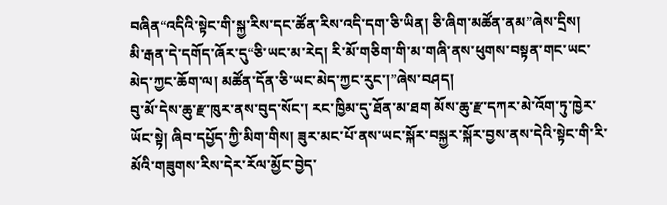བཞིན“འདིའི་སྟེང་གི་སྐྱ་རིས་དང་ཚོན་རིས་འདི་དག་ཅི་ཡིན། ཅི་ཞིག་མཚོན་ནམ”ཞེས་དྲིས།
མི་རྒན་དེ་དགོད་ཞོར་དུ“ཅི་ཡང་མ་རེད། རི་མོ་གཅིག་གི་མ་གཞི་ནས་ཕུགས་བསྟན་གང་ཡང་མེད་ཀྱང་ཆོག་ལ། མཚོན་དོན་ཅི་ཡང་མེད་ཀྱང་རུང་།”ཞེས་བཤད།
བུ་མོ་དེས་ཆུ་རྫ་ཁུར་ནས་བུད་སོང་། རང་ཁྱིམ་དུ་ཐོན་མ་ཐག མོས་ཆུ་རྫ་དཀར་མེ་འོག་ཏུ་ཁྱེར་ཡོང་སྟེ། ཞིབ་དཔྱོད་ཀྱི་མིག་གིས། ཟུར་མང་པོ་ནས་ཡང་སྐོར་བསྐྱར་སྐོར་བྱས་ནས་དེའི་སྟེང་གི་རི་མོའི་གཟུགས་རིས་དེར་རོལ་མྱོང་བྱེད་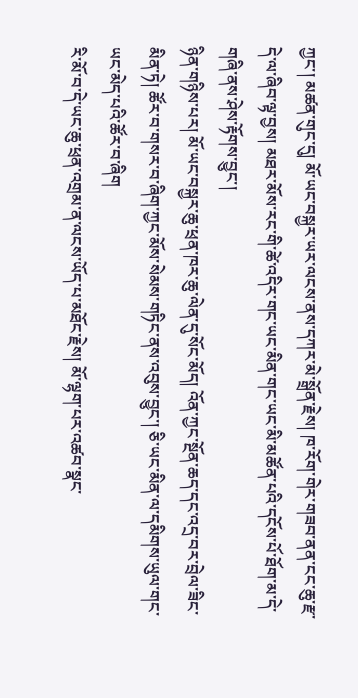ཀྱང་། མཚན་གུང་དུ། མོ་ཡང་བསྐྱར་ཡར་ལངས་ནས་དཀར་མེ་སྒྲོན་རྗེས། ཁ་རོག་གེར་གཟབ་ནན་ངང་ཆུ་རྫ་དེ་ལ་ཞིབ་ལྟ་བྱས། མཐར་མོས་རང་གི་ཚེ་འདིར་གང་ཡང་མིན་གང་ཡང་མི་མཚོན་པའི་དངོས་པོ་ཐོག་མ་དེ་གཞི་ནས་ཤེས་རྟོགས་བྱུང་།
ཉིན་གཉིས་པར། མོ་ཡང་བསྐྱར་ཆུ་ཕྲན་ཁར་ཆུ་ལེན་དུ་སོང་མོད། འོན་ཀྱང་སྔོན་ཆད་དང་འདྲ་བར་བྲེལ་ཟིང་མིན་ཏེ། ཚོར་བ་གསར་བ་ཞིག་ཀྱང་མོས་སེམས་གཏིང་ནས་འབུས་བྱུང་། ཅི་ཡང་མིན་ལ་དམིགས་ཡུལ་གང་ཡང་མེད་པའི་ཚོར་བ་ཞིག
རི་མོ་བ་དེ་ཡང་ཆུ་ཕྲན་འགྲམ་ན་ལངས་ཡོད་པ་མཐོང་རྗེས། མོ་ལྷག་པར་འཚབ་སྣང་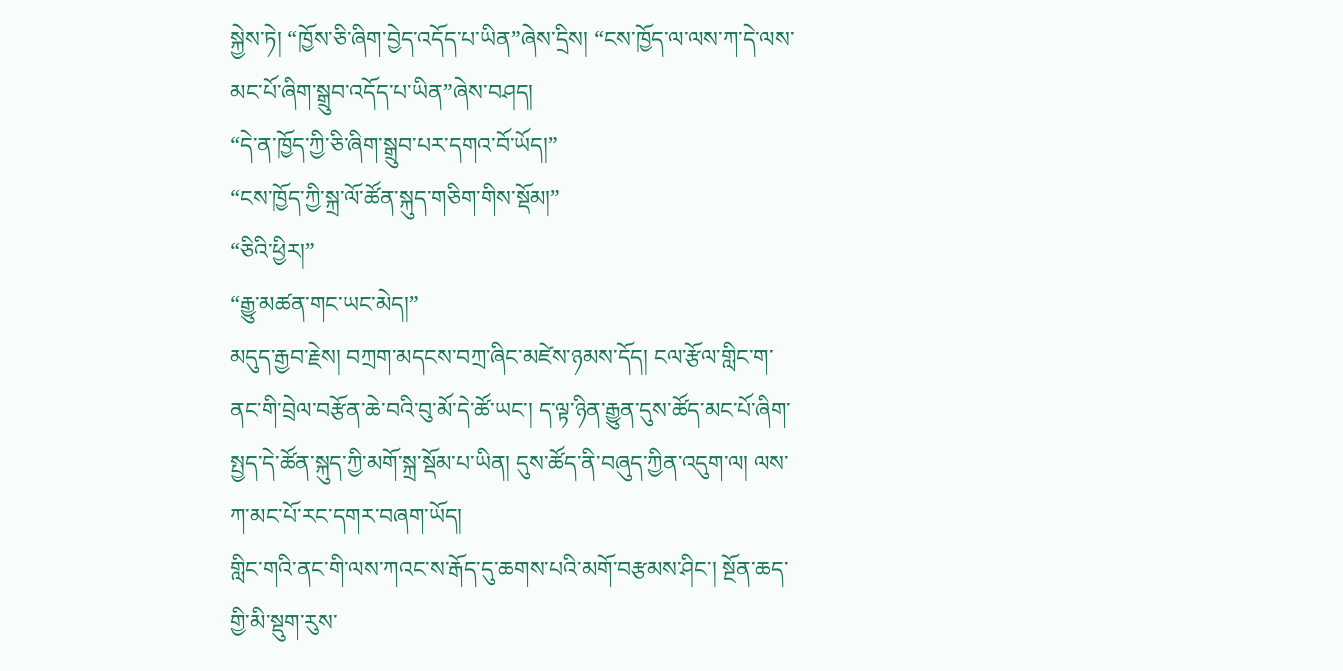སྐྱེས་ཏེ། “ཁྱོས་ཅི་ཞིག་བྱེད་འདོད་པ་ཡིན”ཞེས་དྲིས། “ངས་ཁྱོད་ལ་ལས་ཀ་དེ་ལས་མང་པོ་ཞིག་སྒྲུབ་འདོད་པ་ཡིན”ཞེས་བཤད།
“དེ་ན་ཁྱོད་ཀྱི་ཅི་ཞིག་སྒྲུབ་པར་དགའ་བོ་ཡོད།”
“ངས་ཁྱོད་ཀྱི་སྐྲ་ལོ་ཚོན་སྐུད་གཅིག་གིས་སྡོམ།”
“ཅིའི་ཕྱིར།”
“རྒྱུ་མཚན་གང་ཡང་མེད།”
མདུད་རྒྱབ་རྗེས། བཀྲག་མདངས་བཀྲ་ཞིང་མཛེས་ཉམས་དོད། ངལ་རྩོལ་གླིང་ག་ནང་གི་བྲེལ་བརྩོན་ཆེ་བའི་བུ་མོ་དེ་ཚོ་ཡང་། ད་ལྟ་ཉིན་རྒྱུན་དུས་ཚོད་མང་པོ་ཞིག་སྤྱད་དེ་ཚོན་སྐུད་ཀྱི་མགོ་སྐྲ་སྡོམ་པ་ཡིན། དུས་ཚོད་ནི་བཞུད་ཀྱིན་འདུག་ལ། ལས་ཀ་མང་པོ་རང་དགར་བཞག་ཡོད།
གླིང་གའི་ནང་གི་ལས་ཀའང་ས་རྒོད་དུ་ཆགས་པའི་མགོ་བརྩམས་ཤིང་། སྔོན་ཆད་གྱི་མི་སྡུག་རུས་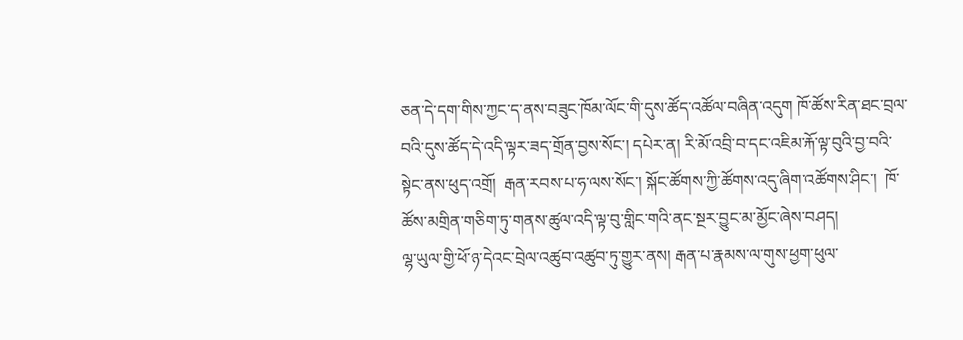ཅན་དེ་དག་གིས་ཀྱང་ད་ནས་བཟུང་ཁོམ་ལོང་གི་དུས་ཚོད་འཚོལ་བཞིན་འདུག ཁོ་ཚོས་རིན་ཐང་བྲལ་བའི་དུས་ཚོད་དེ་འདི་ལྟར་ཟད་གྲོན་བྱས་སོང་། དཔེར་ན། རི་མོ་འབྲི་བ་དང་འཇིམ་རྐོ་ལྟ་བུའི་བྱ་བའི་སྟེང་ནས་ཕུད་འགྲོ།  རྒན་རབས་པ་ཧ་ལས་སོང་། སྐོང་ཚོགས་ཀྱི་ཚོགས་འདུ་ཞིག་འཚོགས་ཤིང་།  ཁོ་ཚོས་མགྲིན་གཅིག་ཏུ་གནས་ཚུལ་འདི་ལྟ་བུ་གླིང་གའི་ནང་སྔར་བྱུང་མ་མྱོང་ཞེས་བཤད།
ལྷ་ཡུལ་གྱི་ཕོ་ཉ་དེའང་བྲེལ་འཚུབ་འཚུབ་ཏུ་གྱུར་ནས། རྒན་པ་རྣམས་ལ་གུས་ཕྱག་ཕུལ་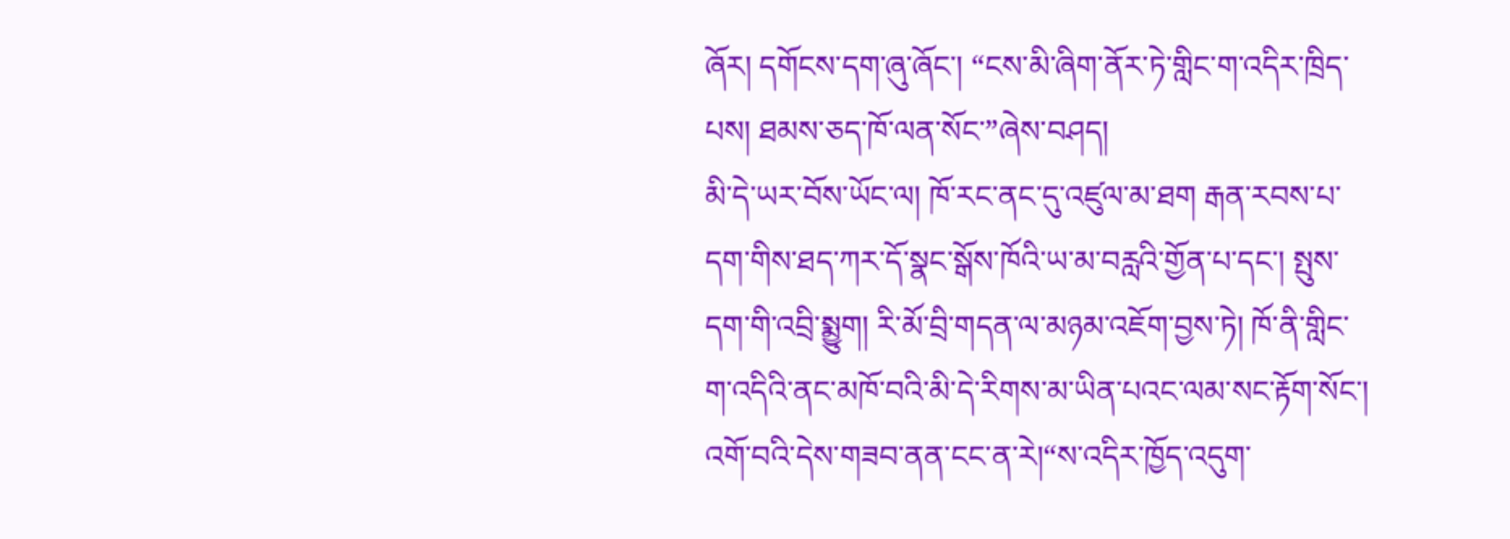ཞོར། དགོངས་དག་ཞུ་ཞོང་། “ངས་མི་ཞིག་ནོར་ཏེ་གླིང་ག་འདིར་ཁྲིད་པས། ཐམས་ཅད་ཁོ་ལན་སོང་”ཞེས་བཤད།
མི་དེ་ཡར་བོས་ཡོང་ལ། ཁོ་རང་ནང་དུ་འཛུལ་མ་ཐག རྒན་རབས་པ་དག་གིས་ཐད་ཀར་དོ་སྣང་སྒོས་ཁོའི་ཡ་མ་བརླའི་གྱོན་པ་དང་། སྤུས་དག་གི་འབྲི་སྨྱུག། རི་མོ་བྲི་གདན་ལ་མཉམ་འཇོག་བྱས་ཏེ། ཁོ་ནི་གླིང་ག་འདིའི་ནང་མཁོ་བའི་མི་དེ་རིགས་མ་ཡིན་པའང་ལམ་སང་རྟོག་སོང་།
འགོ་བའི་དེས་གཟབ་ནན་ངང་ན་རེ།“ས་འདིར་ཁྱོད་འདུག་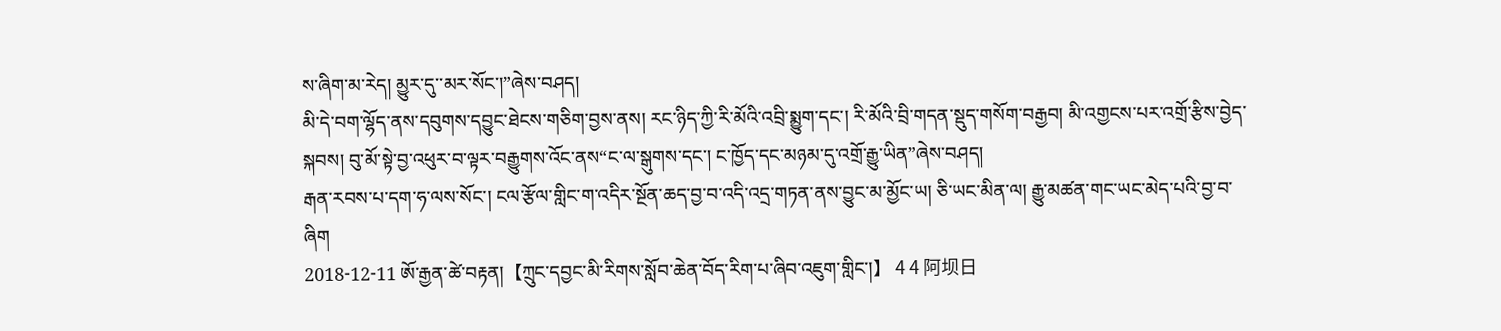ས་ཞིག་མ་རེད། མྱུར་དུ་་མར་སོང་།”ཞེས་བཤད།
མི་དེ་བག་ལྷོད་ནས་དབུགས་དབྱུང་ཐེངས་གཅིག་བྱས་ནས། རང་ཉིད་ཀྱི་རི་མོའི་འབྲི་སྨྱུག་དང་། རི་མོའི་བྲི་གདན་སྡུད་གསོག་བརྒྱབ། མི་འགྱངས་པར་འགྲོ་རྩིས་བྱེད་སྐབས། བུ་མོ་སྟེ་བྱ་འཕུར་བ་ལྟར་བརྒྱུགས་འོང་ནས“ང་ལ་སྒུགས་དང་། ང་ཁྱོད་དང་མཉམ་དུ་འགྲོ་རྒྱུ་ཡིན”ཞེས་བཤད།
རྒན་རབས་པ་དག་ཧ་ལས་སོང་། ངལ་རྩོལ་གླིང་ག་འདིར་སྔོན་ཆད་བྱ་བ་འདི་འདྲ་གཏན་ནས་བྱུང་མ་མྱོང་ཡ། ཅི་ཡང་མིན་ལ། རྒྱུ་མཚན་གང་ཡང་མེད་པའི་བྱ་བ་ཞིག
2018-12-11 ཨོ་རྒྱན་ཚེ་བརྟན།【ཀྲུང་དབྱང་མི་རིགས་སློབ་ཆེན་བོད་རིག་པ་ཞིབ་འཇུག་གླིང་།】 4 4 阿坝日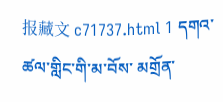报藏文 c71737.html 1 དགའ་ཚལ་གླིང་གི་མ་བོས་ མགྲོན་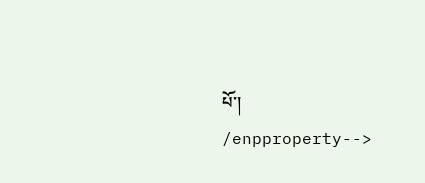པོ་། /enpproperty-->